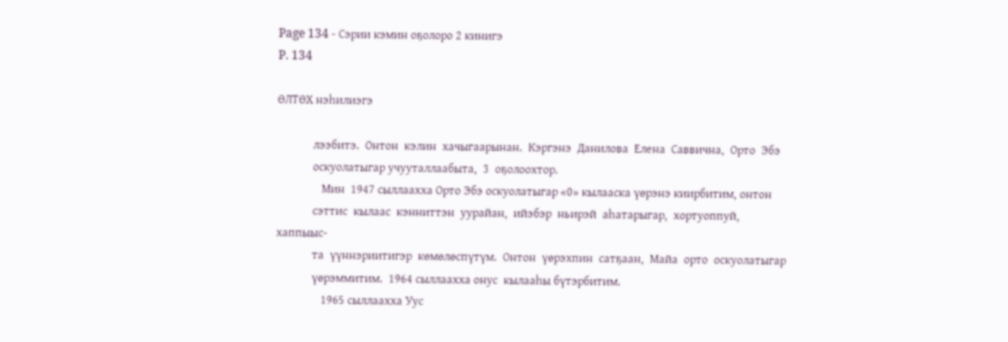Page 134 - Сэрии кэмин оҕолоро 2 кинигэ
P. 134

ӨЛТӨХ нэһилиэгэ

            лээбитэ.  Онтон  кэлин  хачыгаарынан.  Кэргэнэ  Данилова  Елена  Саввична,  Орто  Эбэ
            оскуолатыгар учууталлаабыта,  3  оҕолоохтор.
               Мин  1947 сыллаахха Орто Эбэ оскуолатыгар «0» кылааска үөрэнэ киирбитим, онтон
            сэттис  кылаас  кэнниттэн  уурайан,  ийэбэр  ньирэй  аһатарыгар,  хортуоппуй,  хаппыыс-
            та  үүннэриитигэр  көмөлөспүтүм.  Онтон  үөрэхпин  сатҕаан,  Майа  орто  оскуолатыгар
            үөрэммитим.  1964 сыллаахха онус  кылааһы бүтэрбитим.
               1965 сыллаахха Уус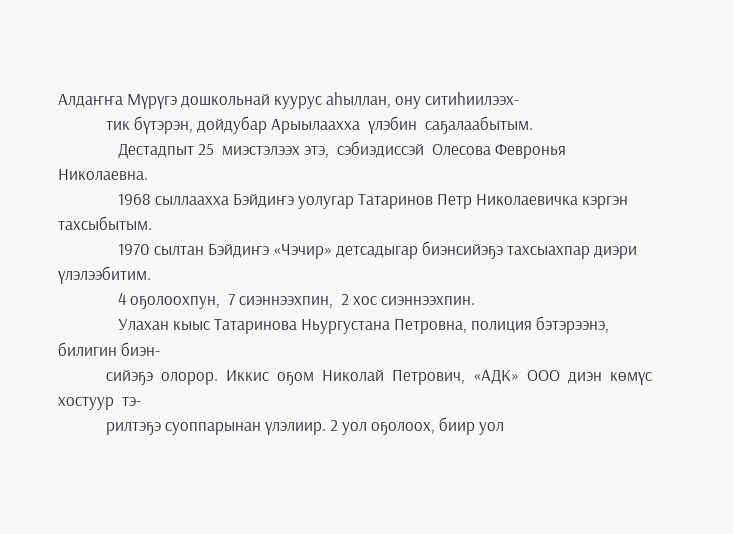Алдаҥҥа Мүрүгэ дошкольнай куурус аһыллан, ону ситиһиилээх-
            тик бүтэрэн, дойдубар Арыылаахха  үлэбин  саҕалаабытым.
               Дестадпыт 25  миэстэлээх этэ,  сэбиэдиссэй  Олесова Февронья  Николаевна.
               1968 сыллаахха Бэйдиҥэ уолугар Татаринов Петр Николаевичка кэргэн тахсыбытым.
               1970 сылтан Бэйдиҥэ «Чэчир» детсадыгар биэнсийэҕэ тахсыахпар диэри үлэлээбитим.
               4 оҕолоохпун,  7 сиэннээхпин,  2 хос сиэннээхпин.
               Улахан кыыс Татаринова Ньургустана Петровна, полиция бэтэрээнэ, билигин биэн-
            сийэҕэ  олорор.  Иккис  оҕом  Николай  Петрович,  «АДК»  ООО  диэн  көмүс  хостуур  тэ-
            рилтэҕэ суоппарынан үлэлиир. 2 уол оҕолоох, биир уол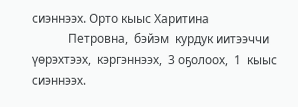сиэннээх. Орто кыыс Харитина
            Петровна,  бэйэм  курдук иитээччи  үөрэхтээх,  кэргэннээх,  3 оҕолоох,  1  кыыс сиэннээх.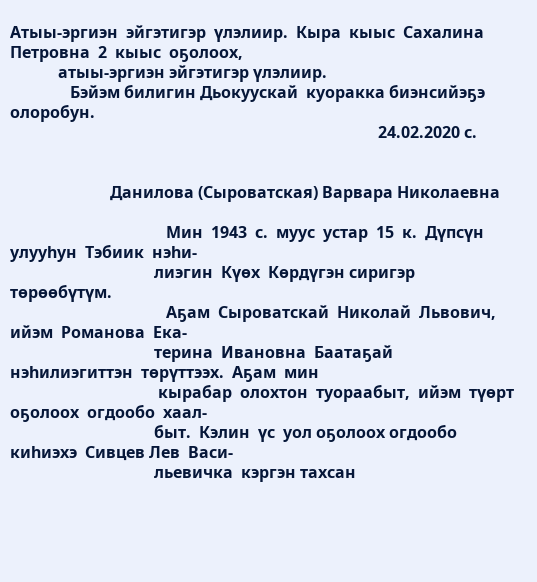Атыы-эргиэн  эйгэтигэр  үлэлиир.  Кыра  кыыс  Сахалина  Петровна  2  кыыс  оҕолоох,
            атыы-эргиэн эйгэтигэр үлэлиир.
               Бэйэм билигин Дьокуускай  куоракка биэнсийэҕэ олоробун.
                                                                                            24.02.2020 с.


                         Данилова (Сыроватская) Варвара Николаевна

                                       Мин  1943  с.  муус  устар  15  к.  Дүпсүн  улууһун  Тэбиик  нэһи-
                                    лиэгин  Күөх  Көрдүгэн сиригэр төрөөбүтүм.
                                       Аҕам  Сыроватскай  Николай  Львович,  ийэм  Романова  Ека-
                                    терина  Ивановна  Баатаҕай  нэһилиэгиттэн  төрүттээх.  Аҕам  мин
                                     кырабар  олохтон  туораабыт,  ийэм  түөрт оҕолоох  огдообо  хаал-
                                    быт.  Кэлин  үс  уол оҕолоох огдообо  киһиэхэ  Сивцев Лев  Васи-
                                    льевичка  кэргэн тахсан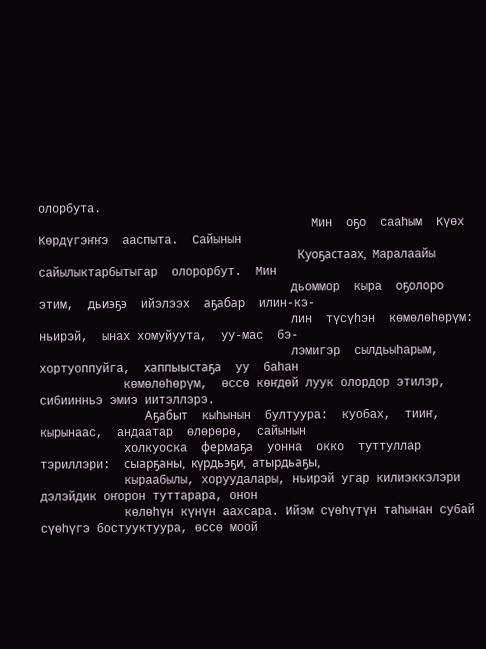олорбута.
                                       Мин  оҕо  сааһым  Күөх  Көрдүгэҥҥэ  ааспыта.  Сайынын
                                     Куоҕастаах,  Маралаайы  сайылыктарбытыгар  олорорбут.  Мин
                                    дьоммор  кыра  оҕолоро  этим,  дьиэҕэ  ийэлээх  аҕабар  илин-кэ-
                                    лин  түсүһэн  көмөлөһөрүм:  ньирэй,  ынах хомуйуута,  уу-мас  бэ-
                                    лэмигэр  сылдьыһарым,  хортуоппуйга,  хаппыыстаҕа  уу  баһан
            көмөлөһөрүм,  өссө көҥдөй луук олордор этилэр,  сибиинньэ эмиэ иитэллэрэ.
               Аҕабыт  кыһынын  бултуура:  куобах,  тииҥ,  кырынаас,  андаатар  өлөрөрө,  сайынын
            холкуоска  фермаҕа  уонна  окко  туттуллар  тэриллэри:  сыарҕаны,  күрдьэҕи,  атырдьаҕы,
            кыраабылы, хоруудалары, ньирэй угар килиэккэлэри дэлэйдик оҥорон туттарара, онон
            көлөһүн күнүн аахсара. Ийэм сүөһүтүн таһынан субай сүөһүгэ бостууктуура, өссө моой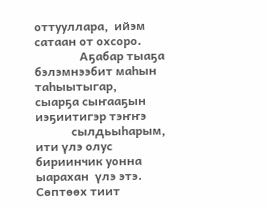оттууллара,  ийэм сатаан от охсоро.
               Аҕабар тыаҕа бэлэмнээбит маһын таһыытыгар,  сыарҕа сыҥааҕын  иэҕиитигэр тэҥҥэ
            сылдьыһарым,  ити үлэ олус бириинчик уонна ыарахан  үлэ этэ.  Сөптөөх тиит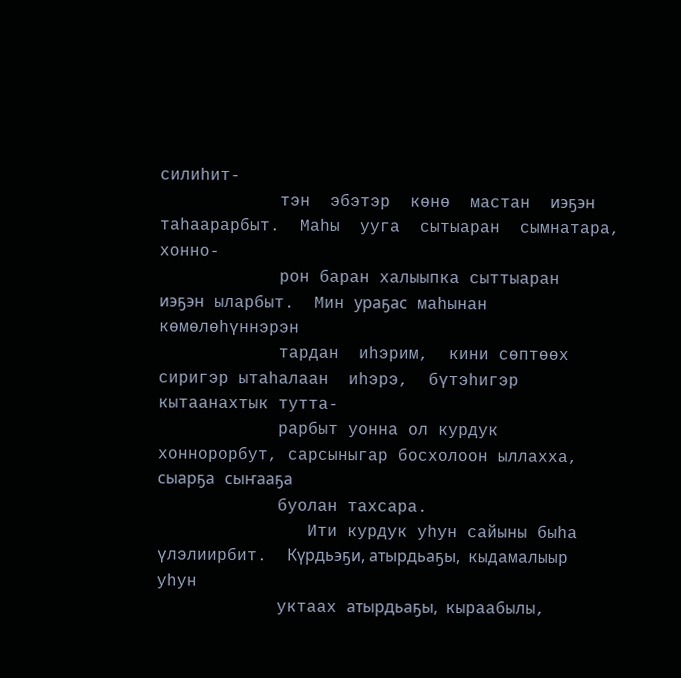силиһит-
            тэн  эбэтэр  көнө  мастан  иэҕэн  таһаарарбыт.  Маһы  ууга  сытыаран  сымнатара,  хонно-
            рон баран халыыпка сыттыаран  иэҕэн ыларбыт.  Мин ураҕас маһынан көмөлөһүннэрэн
            тардан  иһэрим,  кини сөптөөх сиригэр ытаһалаан  иһэрэ,  бүтэһигэр кытаанахтык тутта-
            рарбыт уонна ол курдук хоннорорбут, сарсыныгар босхолоон ыллахха, сыарҕа сыҥааҕа
            буолан тахсара.
               Ити курдук уһун сайыны быһа үлэлиирбит.  Күрдьэҕи, атырдьаҕы,  кыдамалыыр уһун
            уктаах атырдьаҕы,  кыраабылы,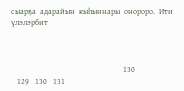сыарҕа  адарайын  кыһыннары  онороро.  Ити  үлэлэрбит



                                                        130
   129   130   131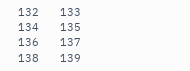132   133   134   135   136   137   138   139